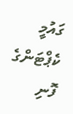ގައުމީ ކެޕްޓަންގެ ފޮނި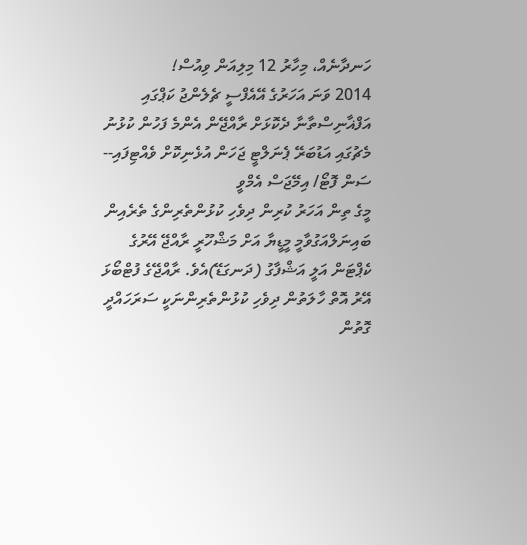ހަނދާނެއް، މިހާރު 12 މިލިއަން ވިއުސް!
2014 ވަނަ އަހަރުގެ އޭއެފްސީ ޗެލެންޖު ކަޕްގައި އަފްޣާނިސްތާނާ ދެކޮޅަށް ރާއްޖޭން އެންމެ ފަހުން ކުޅުނު މެޗުގައި އަޑުބަރޭ ޕެނަލްޓީ ޖަހަން އުޅެނިކޮށް ވެއްޓިފައި-- ސަން ފޮޓޯ/ އިމޭޖަސް އެމްވީ
މީގެ ތިން އަހަރު ކުރިން ދިވެހި ކުޅުންތެރިންގެ ތެރެއިން ބައިނަލްއަގުވާމީ މީޑީޔާ އަށް މަޝްހޫރީ ރާއްޖޭ އޭރުގެ ކެޕްޓަން އަލީ އަޝްފާގު (ދަނގަޑޭ)އެވެ. ރާއްޖޭގެ ފުޓްބޯޅަ އޭރު އޮތް ހާލަތުން ދިވެހި ކުޅުންތެރިންނަކީ ސަރަހައްދީ ގޮތުން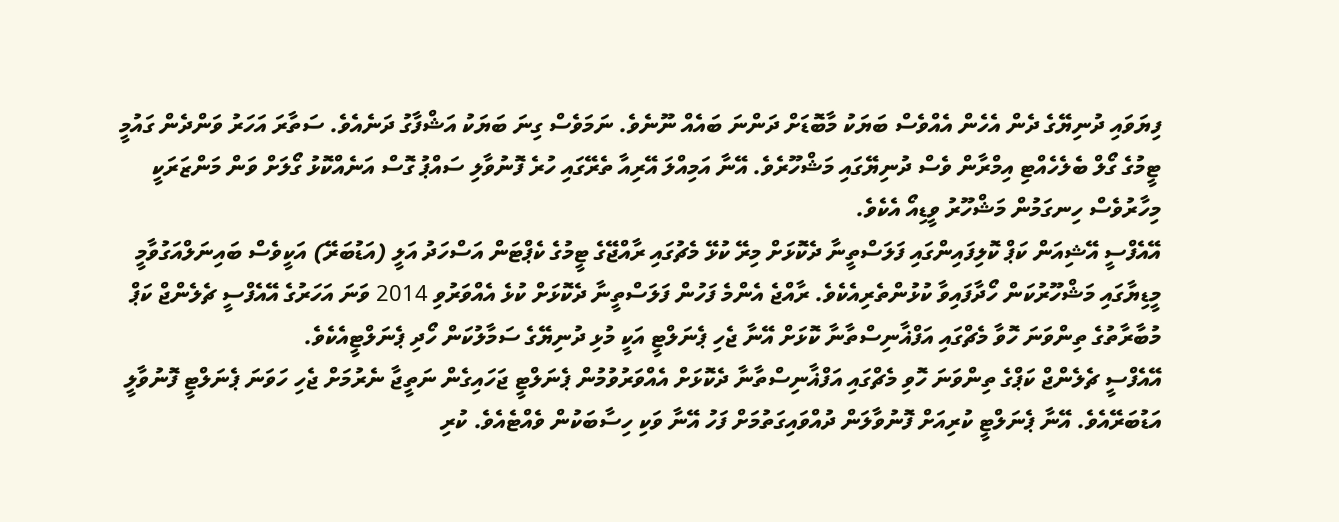ފިޔަވައި ދުނިޔޭގެ ދެން އެހެން އެއްވެސް ބަޔަކު މާބޮޑަށް ދަންނަ ބައެއް ނޫނެވެ. ނަމަވެސް ގިނަ ބަޔަކު އަޝްފާގު ދަނެއެވެ. ސަތާރަ އަހަރު ވަންދެން ގައުމީ ޓީމުގެ ގޯލް ބެލެހެއްޓި އިމްރާން ވެސް ދުނިޔޭގައި މަޝްހޫރެވެ. އޭނާ އަމިއްލަ އޭރިއާ ތެރޭގައި ހުރެ ފޮނުވާލި ސައްޕު ގޮސް އަނެއްކޮޅު ގޯލަށް ވަން މަންޒަރަކީ މިހާރުވެސް ހިނގަމުން މަޝްހޫރު ވީޑިއޯ އެކެވެ.
އޭއެފްސީ އޭޝިއަން ކަޕް ކޮލިފައިންގައި ފަލަސްތީނާ ދެކޮޅަށް މިރޭ ކުޅޭ މެޗުގައި ރާއްޖޭގެ ޓީމުގެ ކެޕްޓަން އަސްހަދު އަލީ (އަޑުބަރޭ) އަކީވެސް ބައިނަލްއަގުވާމީ މީޑިޔާގައި މަޝްހޫރުކަން ހޯދާފައިވާ ކުޅުންތެރިއެކެވެ. ރާއްޖެ އެންމެ ފަހުން ފަލަސްތީނާ ދެކޮޅަށް ކުޅެ އެއްވަރުވި 2014 ވަނަ އަހަރުގެ އޭއެފްސީ ޗެލެންޖް ކަޕް މުބާރާތުގެ ތިންވަނަ ހޮވާ މެޗްގައި އަފްޣާނިސްތާނާ ކޮޅަށް އޭނާ ޖެހި ޕެނަލްޓީ އަކީ މުޅި ދުނިޔޭގެ ސަމާލުކަން ހޯދި ޕެނަލްޓީއެކެވެ.
އޭއެފްސީ ޗެލެންޖް ކަޕްގެ ތިންވަނަ ހޮވި މެޗްގައި އަފްޣާނިސްތާނާ ދެކޮޅަށް އެއްވަރުވުމުން ޕެނަލްޓީ ޖަހައިގެން ނަތީޖާ ނެރުމަށް ޖެހި ހަވަނަ ޕެނަލްޓީ ފޮނުވާލީ އަޑުބަރޭއެވެ. އޭނާ ޕެނަލްޓީ ކުރިއަށް ފޮނުވާލަން ދުއްވައިގަތުމަށް ފަހު އޭނާ ވަކި ހިސާބަކުން ވެއްޓެއެވެ. ކުރި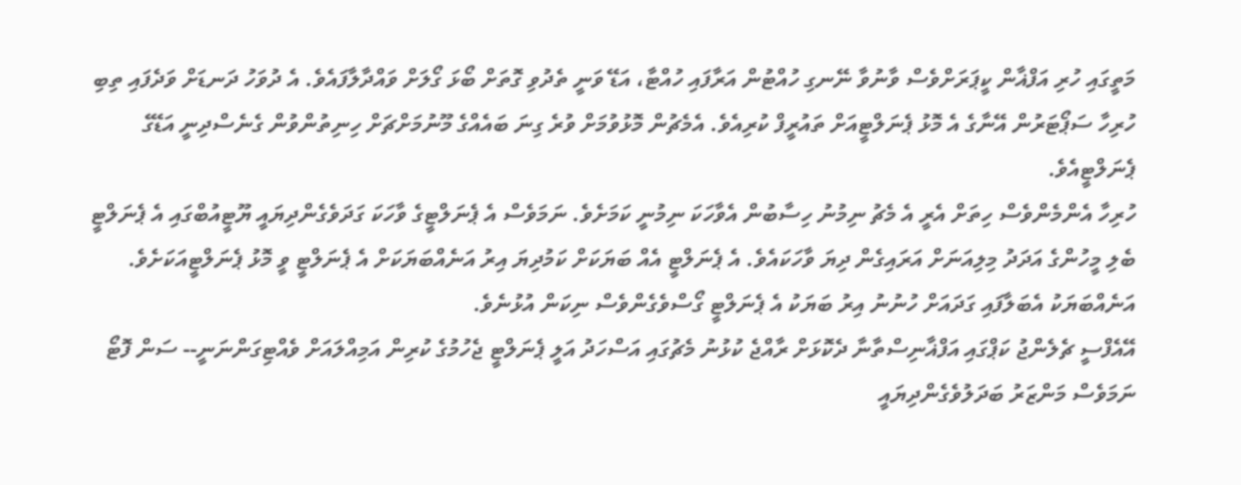މަތީގައި ހުރި އަފްޣާން ކީޕަރަށްވެސް ވާނުވާ ނޭނގި ހުއްޓުން އަރާފައި ހުއްޓާ، އަޑޭ ވަނީ ތެދުވި ގޮތަށް ބޯޅަ ގޯލަށް ވައްދާލާފައެވެ. އެ ދުވަހު ދަނޑަށް ވަދެފައި ތިބި ހުރިހާ ސަޕޯޓަރުން އޭނާގެ އެ މޮޅު ޕެނަލްޓީއަށް ތައުރީފް ކުރިއެވެ. އެމެޗުން މޮޅުވުމަށް ވުރެ ގިނަ ބައެއްގެ މޫނުމަށްޗަށް ހިނިތުންވުން ގެނެސްދިނީ އަޑޭގެ ޕެނަލްޓީއެވެ.
ހުރިހާ އެންމެންވެސް ހިތަށް އެރީ އެ މެޗު ނިމުނު ހިސާބުން އެވާހަކަ ނިމުނީ ކަމަށެވެ. ނަމަވެސް އެ ޕެނަލްޓީގެ ވާހަކަ ގަދަވެގެންދިޔައީ ޔޫޓީއުބްގައި އެ ޕެނަލްޓީ ބެލި މީހުންގެ އަދަދު މިލިއަނަށް އަރައިގެން ދިޔަ ވާހަކައެވެ. އެ ޕެނަލްޓީ އެއް ބަޔަކަށް ކަމުދިޔަ އިރު އަނެއްބަޔަކަށް އެ ޕެނަލްޓީ ވީ މޮޅު ޕެނަލްޓީއަކަށެވެ. އަނެއްބަޔަކު އެބަލާފައި ގަދައަށް ހުނުނު އިރު ބަޔަކު އެ ޕެނަލްޓީ ގޯސްވެގެންވެސް ނިކަން އުޅުނެވެ.
އޭއެފްސީ ޗެލެންޖު ކަޕްގައި އަފްޣާނިސްތާނާ ދެކޮޅަށް ރާއްޖެ ކުޅުނު މެޗުގައި އަސްހަދު އަލީ ޕެނަލްޓީ ޖެހުމުގެ ކުރިން އަމިއްލައަށް ވެއްޓިގަންނަނީ-- ސަން ފޮޓޯ
ނަމަވެސް މަންޒަރު ބަދަލުވެގެންދިޔައީ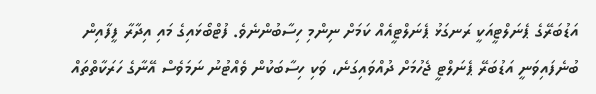އަޑުބަރޭގެ ޕެނަލްޓީއަކީ ރަނގަޅު ޕެނަލްޓީއެއް ކަމަށް ނިންމި ހިސާބުންނެވެ. ފުޓްބޯޅައިގެ މައި އިދާރާ ފީފާއިން ބުނެފައިވަނީ އަޑުބަރޭ ޕެނަލްޓީ ޖެހުމަށް ދުއްވައިގަނެ، ވަކި ހިސާބަކުން ވެއްޓުނު ނަމަވެސް އޭނާގެ ހަރަކާތްތައް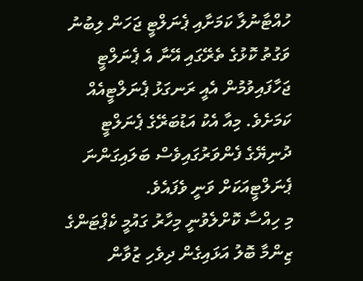ހުއްޓާނުލާ ކަމަށާއި ޕެނަލްޓީ ޖަހަން ލިބުނު ވަގުތު ކޮޅުގެ ތެރޭގައި އޭނާ އެ ޕެނަލްޓީ ޖަހާފައިވުމުން އެއީ ރަނގަޅު ޕެނަލްޓީއެއް ކަމަށެވެ. މިއާ އެކު އަޑުބަރޭގެ ޕެނަލްޓީ ދުނިޔޭގެ ފެންވަރުގައިވެސް ބަލައިގަންނަ ޕެނަލްޓީއަކަށް ވަނީ ވެފައެވެ.
މި ހިއްސާ ކޮށްލެވުނީ މިހާރު ގައުމީ ކެޕްޓަންގެ ޒިންމާ ބޮލު އަޅައިގެން ދިވެހި ޒުވާން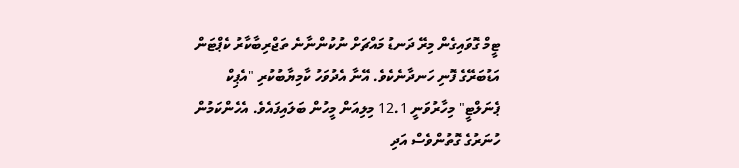ޓީމް ގޮވައިގެން މިރޭ ދަނޑު މައްޗަށް ނުކުންނާނެ ތަޖްރިބާކާރު ކެޕްޓަން އަޑުބަރޭގެ ފޮނި ހަނދާނެކެވެ. އޭނާ އެދުވަހު ކާމިޔާބުކުރި "އެޕިކް ޕެނަލްޓީ" މިހާރުވަނީ 12.1 މިލިއަން މީހުން ބަލައިފައެވެ. އެހެންކަމުން ހުނަރުގެ ގޮތުންވެސް އަދި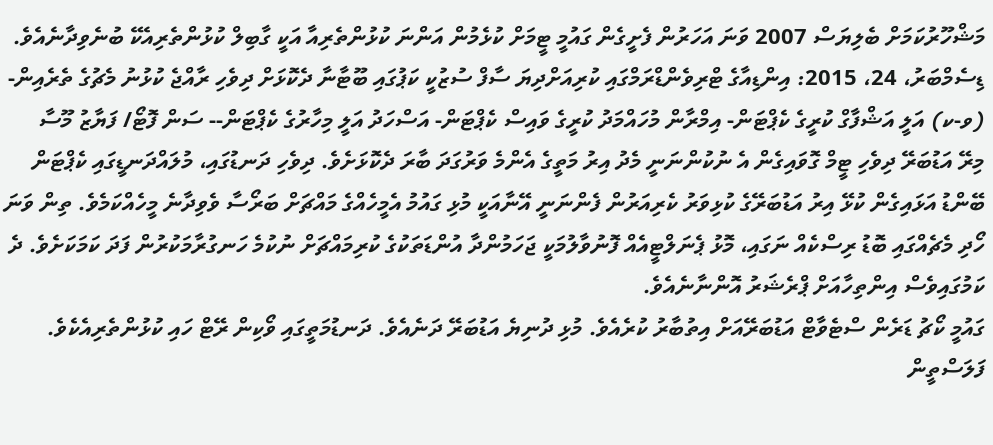މަޝްހޫރުކަމަށް ބެލިޔަސް 2007 ވަނަ އަހަރުން ފެށީގެން ގައުމީ ޓީމަށް ކުޅެމުން އަންނަ ކުޅުންތެރިއާ އަކީ ގާބިލް ކުޅުންތެރިއެކޭ ބުނެވިދާނެއެވެ.
ޑިސެމްބަރު، 24، 2015: އިންޑިއާގެ ޓްރިވެންޑްރަމްގައި ކުރިއަށްދިޔަ ސާފް ސުޒުކީ ކަޕުގައި ބޫޓާނާ ދެކޮޅަށް ދިވެހި ރާއްޖެ ކުޅުނު މެޗުގެ ތެރެއިން- (ވ-ކ) އަލީ އަޝްފާގް ކުރީގެ ކެޕްޓަން- އިމްރާން މުހައްމަދު ކުރީގެ ވައިސް ކެޕްޓަން- އަސްހަދު އަލީ މިހާރުގެ ކެޕްޓަން-- ސަން ފޮޓޯ/ ފަޔާޒު މޫސާ
މިރޭ އަޑުބަރޭ ދިވެހި ޓީމް ގޮވައިގެން އެ ނުކުންނަނީ މެދު އިރު މަތީގެ އެންމެ ވަރުގަދަ ބާރަ ދެކޮޅަށެވެ. ދިވެހި ދަނޑުގައި، މުލައްދަނޑީގައި ކެޕްޓަން ބޭންޑު އަޅައިގެން ކުޅޭ އިރު އަޑުބަރޭގެ ކުޅިވަރު ކެރިއަރުން ފެންނަނީ އޭނާއަކީ މުޅި ގައުމު އެމީހެއްގެ މައްޗަށް ބަރޯސާ ވެވިދާނެ މީހެއްކަމެވެ. ތިން ވަނަ ހޯދި މެޗެއްގައި ބޮޑު ރިސްކެއް ނަގައި، މޮޅު ޕެނަލްޓީއެއް ފޮނުވާލުމަކީ ޖަހަމުންދާ އުންޑަތަކުގެ ކުރިމައްޗަށް ނުކުމެ ހަނގުރާމަކުރުން ފަދަ ކަމަކަށެވެ. ދެ ކަމުގައިވެސް އިންތިހާއަށް ޕްރެޝަރު އޮންނާނެއެވެ.
ގައުމީ ކޯޗު ޑަރެން ސްޓެވާޓް އަޑުބަރޭއަށް އިތުބާރު ކުރެއެވެ. މުޅި ދުނިޔެ އަޑުބަރޭ ދަނެއެވެ. ދަނޑުމަތީގައި ވޯކިން ރޭޓް ހައި ކުޅުންތެރިއެކެވެ. ފަލަސްތީން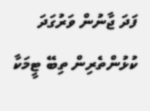ފަދަ ޖާނުން ވަރުގަދަ ކުޅުންތެރިން ތިބޭ ޓީމަކާ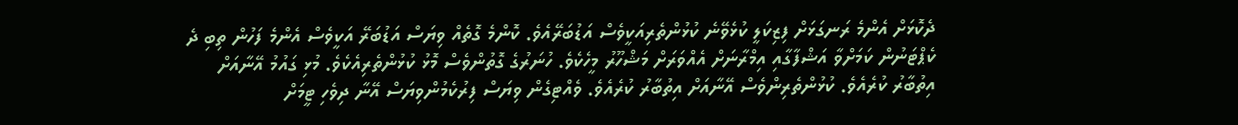ދެކޮޅަށް އެންމެ ރަނގަޅަށް ފިޒިކަލީ ކުޅެވޭނެ ކުޅުންތެރިއަކީވެސް އަޑުބަރޭއެވެ. ކޮންމެ ގޮތެއް ވިޔަސް އަޑުބަރޭ އަކީވެސް އެންމެ ފަހުން ތިބި ދެ ކެޕްޓަނުން ކަމަށްވާ އަޝްފާގާއި އިމްރާނަށް އެއްވަރަށް މަޝްހޫރު މީހެކެވެ. ހުނަރުގެ ގޮތުންވެސް މޮޅު ކުޅުންތެރިއެކެވެ. މުޅި ގައުމު އޭނާއަށް އިތުބާރު ކުރެއެވެ. ކުޅުންތެރިންވެސް އޭނާއަށް އިތުބާރު ކުރެއެވެ. ވެއްޓިގެން ވިޔަސް ފިރުކެމުންވިޔަސް އޭނާ ދިވެހި ޓީމަށް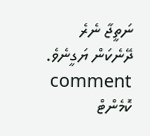ނަތީޖާ ނެރެ ދޭނެކަން ޔަގީނެވެ.
comment ކޮމެންޓް